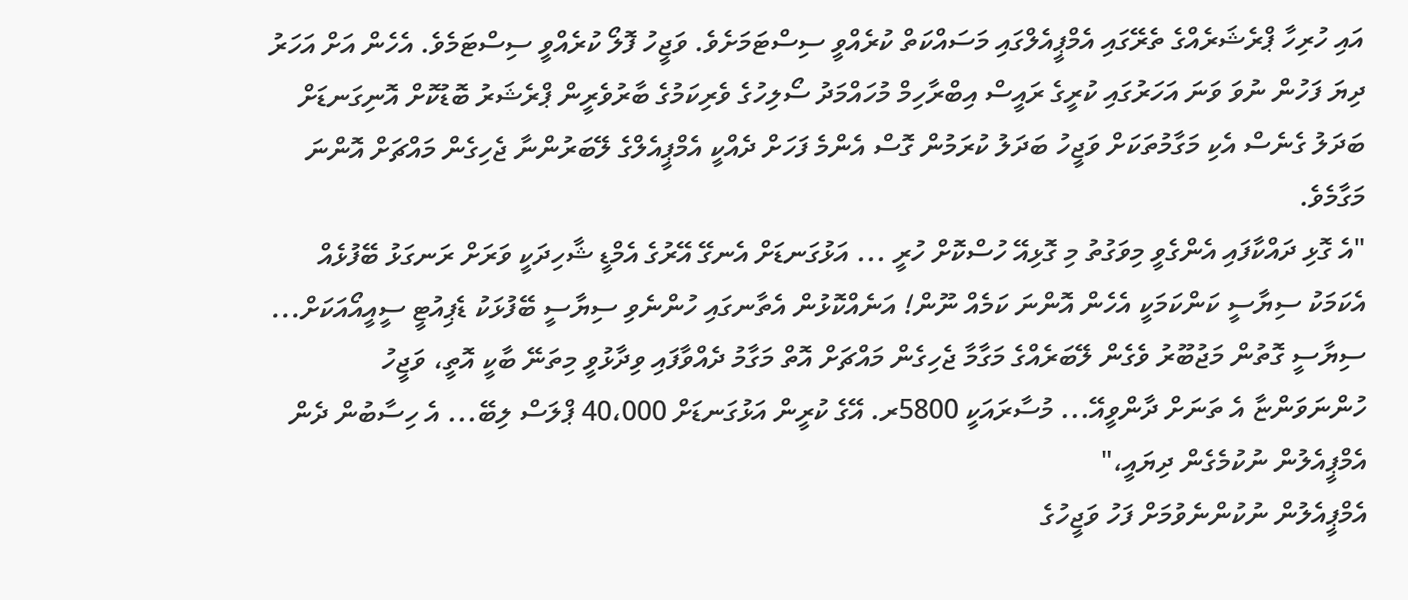އައި ހުރިހާ ޕްރެޝަރެއްގެ ތެރޭގައި އެމްޕީއެލްގައި މަސައްކަތް ކުރެއްވީ ސިސްޓަމަށެވެ. ވަޖީހު ފޮލޯ ކުރެއްވީ ސިސްޓަމެވެ. އެހެން އަށް އަހަރު ދިޔަ ފަހުން ނުވަ ވަނަ އަހަރުގައި ކުރީގެ ރައީސް އިބްރާހިމް މުހައްމަދު ސޯލިހުގެ ވެރިކަމުގެ ބާރުވެރީން ޕްރެޝަރު ބޮޑުކޮށް އޮނިގަނޑަށް ބަދަލު ގެނެސް އެކި މަގާމުތަކަށް ވަޖީހު ބަދަލު ކުރަމުން ގޮސް އެންމެ ފަހަށް ދެއްކީ އެމްޕީއެލްގެ ލޭބަރުންނާ ޖެހިގެން މައްޗަށް އޮންނަ މަގާމެވެ.
"އެ ގޮޅި ދައްކާފައި އެންގެވީ މިވަގުތު މި ގޮޅިއޭ ހުސްކޮށް ހުރީ ... އަޅުގަނޑަށް އެނގޭ އޭރުގެ އެމްޑީ ޝާހިދަކީ ވަރަށް ރަނގަޅު ބޭފުޅެއް އެކަމަކު ސިޔާސީ ކަންކަމަކީ އެހެން އޮންނަ ކަމެއް ނޫން! އަނެއްކޮޅުން އެތާނގައި ހުންނެވި ސިޔާސީ ބޭފުޅަކު ޑެޕިއުޓީ ސީއީއޯއަކަށް... ސިޔާސީ ގޮތުން މަޖުބޫރު ވެގެން ލޭބަރެއްގެ މަގާމާ ޖެހިގެން މައްޗަށް އޮތް މަގާމު ދެއްވާފައި ވިދާޅުވީ މިތަނޭ ބާކީ އޮތީ، ވަޖީހު ހުންނަވަންޏާ އެ ތަނަށް ދާންވީއޭ... މުސާރައަކީ 5800ރ. އޭގެ ކުރީން އަޅުގަނޑަށް 40،000 ޕްލަސް ލިބޭ... އެ ހިސާބުން ދެން އެމްޕީއެލުން ނުކުމެގެން ދިޔައީ،"
އެމްޕީއެލުން ނުކުންނެވުމަށް ފަހު ވަޖީހުގެ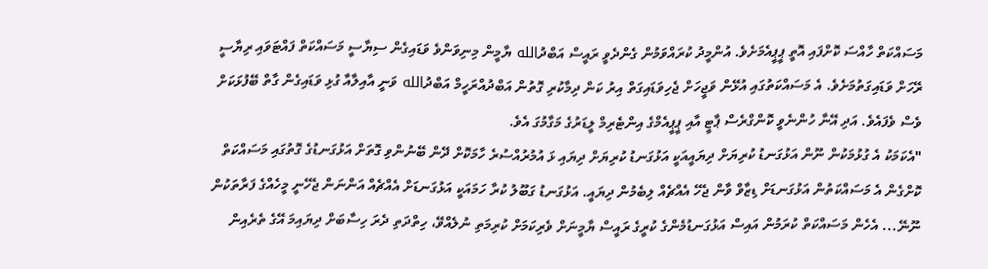މަސައްކަތް ހާއްސަ ކޮށްފައި އޮތީ ޕީޕީއެމަށެވެ. އުންމީދު ކުރައްވަމުން ގެންދެވީ ރައީސް އަބްދުالله ޔާމީން މިނިވަންވެ ވަޑައިގެން ސިޔާސީ މަސައްކަތް ފައްޓަވައި ރިޔާސީ ރޭހަށް ވަޑައިގަތުމަށެވެ. އެ މަސައްކަތުގައި އުޅޭން ވަޖީހަށް ޖެހިވަޑައިގަތް އިރު ކަން ދިމާކުރި ގޮތުން އަބްދުއްރަހީމް އަބްދުالله ވަނީ އާއިލާއާ ގުޅި ވަޑައިގެން ގާތް ބޭފުޅަކަށް ވެސް ވެފައެވެ. އަދި އޭނާ ހުންނެވީ ކޮންގްރެސް ޕާޓީ އާއި ޕީޕީއެމްގެ އިންޓެރިމް ލީޑަރުގެ މަގާމުގަ އެވެ.
"އެކަމަކު އެ ގުޅުމަކުން ނޫން އަޅުގަނޑު ކުރިޔަށް ދިޔައީއަކީ އަޅުގަނޑު ކުރިޔަށް ދިޔައި ޅަ އުމުރުއްސުރެ ހާމަކޮށް ދޭން ބޭނުންވި ގޮތަށް އަޅުގަނޑުގެ ގޮތުގައި މަސައްކަތް ކޮށްގެން އެ މަސައްކަތުން އަޅުގަނޑަށް ޑިޒާވް ވާން ޖެހޭ އެއްޗެއް ލިބެމުން ދިޔައީ. އަޅުގަނޑު ގަބޫލު ކުރާ ހަމައަކީ އަޅުގަނޑަށް އެއްޗެއް އަންނަން ޖެހޭނީ މީހެއްގެ ފަރާތަކުން ނޫނޭ... އެހެން މަސައްކަތް ކުރަމުން އައިސް އަޅުގަނޑުމެންގެ ކުރީގެ ރައީސް ޔާމީނަށް ވެރިކަމަށް ކުރިމަތި ނުލެއްވޭ، ހިތްދަތި ދެރަ ހިސާބަށް ދިޔައިމަ އޭގެ ތެރެއިން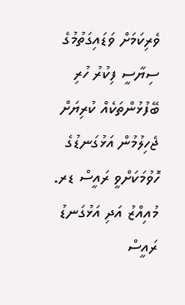ވެރިކަމަށް ވަޑައިގަތުމުގެ ސިޔާސީ ފިކުރު ހުރި ބޭފުޅުންތަކެއް ކުރިޔަށް ޖެހިލުމުން އަޅުގަނޑުގެ ހޮވުމަކަށްވީ ރައީސް ޑރ. މުއިއްޒު އަދި އަޅުގަނޑު ރައީސް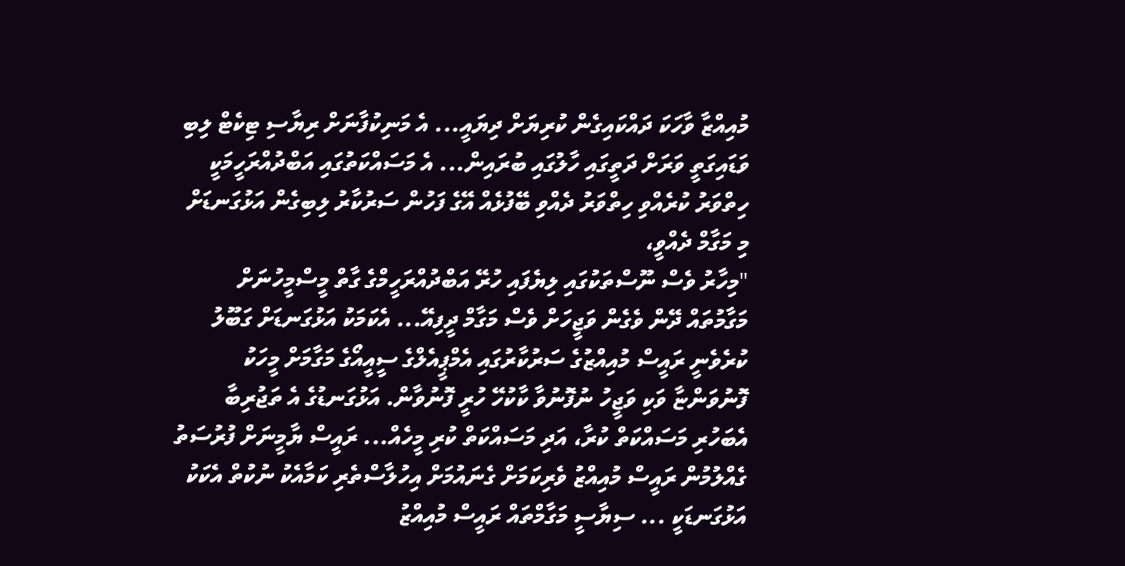މުއިއްޒާ ވާހަކަ ދައްކައިގެން ކުރިޔަށް ދިޔައީ... އެ މަނިކުފާނަށް ރިޔާސި ޓިކެޓް ލިބި ވަޑައިގަތީ ވަރަށް ދަތީގައި ހާލުގައި ބުރައިން... އެ މަސައްކަތުގައި އަބްދުއްރަހީމަކީ ހިތްވަރު ކުރެއްވި ހިތްވަރު ދެއްވި ބޭފުޅެއް އޭގެ ފަހުން ސަރުކާރު ލިބިގެން އަޅުގަނޑަށް މި މަގާމް ދެއްވީ،
"މިހާރު ވެސް ނޫސްތަކުގައި ލިޔެފައި ހުރޭ އަބްދުއްރަހީމްގެ ގާތް މީސްމީހުނަށް މަގާމުތައް ދޭން ވެގެން ވަޖީހަށް ވެސް މަގާމް ދީފިއޭ... އެކަމަކު އަޅުގަނޑަށް ގަބޫލު ކުރެވެނީ ރައީސް މުއިއްޒުގެ ސަރުކާރުގައި އެމްޕީއެލްގެ ސީއީއޯގެ މަގާމަށް މީހަކު ފޮނުވަންޏާ ވަކި ވަޖީހު ނުފޮނުވާ ކާކުހޭ ހުރީ ފޮނުވާން. އަޅުގަނޑުގެ އެ ތަޖުރިބާ އެބަހުރި މަސައްކަތް ކުރާ، އަދި މަސައްކަތް ކުރި މީހެއް... ރައީސް ޔާމީނަށް ފުރުސަތު ގެއްލުމުން ރައީސް މުއިއްޒު ވެރިކަމަށް ގެނައުމަށް އިހުލާސްތެރި ކަމާއެކު ނުކުތް އެކަކު އަޅުގަނޑަކީ ... ސިޔާސީ މަގާމްތައް ރައީސް މުއިއްޒު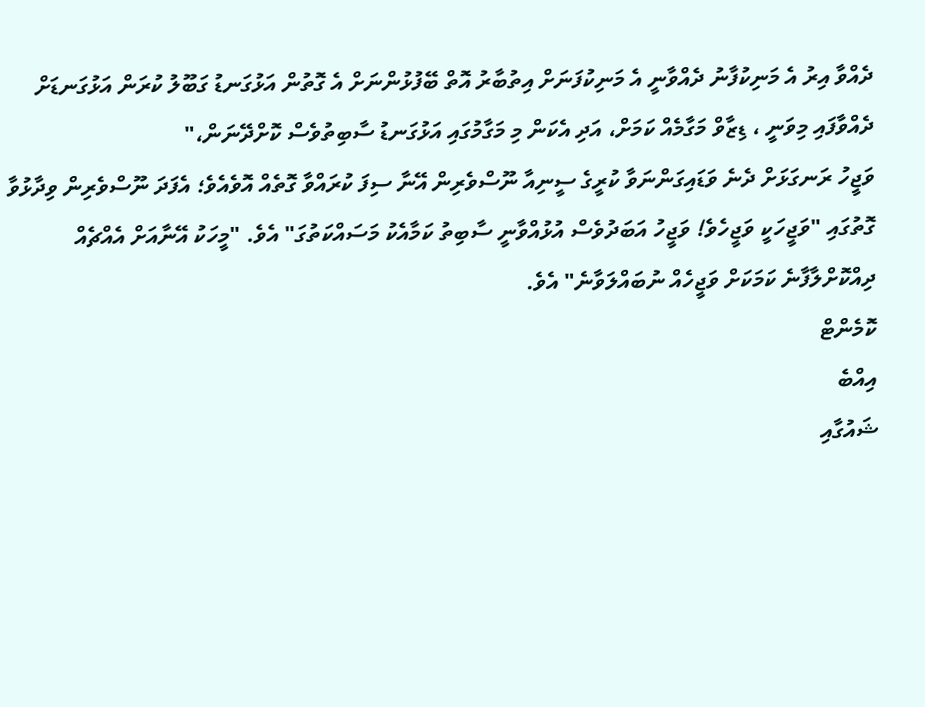ދެއްވާ އިރު އެ މަނިކުފާނު ދެއްވާނީ އެ މަނިކުފަނަށް އިތުބާރު އޮތް ބޭފުޅުންނަށް އެ ގޮތުން އަޅުގަނޑު ގަބޫލު ކުރަން އަޅުގަނޑަށް ދެއްވާފައި މިވަނީ ، ޑިޒާވް މަގާމެއް ކަމަށް، އަދި އެކަން މި މަގާމުގައި އަޅުގަނޑު ސާބިތުވެސް ކޮށްދޭނަން،"
ވަޖީހު ރަނގަޅަށް ދެނެ ވަޑައިގަންނަވާ ކުރީގެ ސީނިއާ ނޫސްވެރިން އޭނާ ސިފަ ކުރައްވާ ގޮތެއް އޮވެއެވެ؛ އެފަދަ ނޫސްވެރިން ވިދާޅުވާ ގޮތުގައި "ވަޖީހަކީ ވަޖީހެވެ! ވަޖީހު އަބަދުވެސް އުޅުއްވާނީ ސާބިތު ކަމާއެކު މަސައްކަތުގަ" އެވެ. "މީހަކު އޭނާއަށް އެއްޗެއް ދިއްކޮށްލާފާނެ ކަމަކަށް ވަޖީހެއް ނުބައްލަވާނެ" އެވެ.
ކޮމެންޓް
އިއްބެ
ޝައުގާއި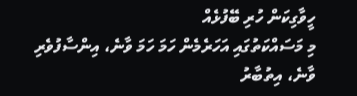ހީވާގިކަން ހުރި ބޭފުޅެއް
މި މަސައްކަތުގައި އަހަރެމެން ހަމަ ހަމަ ވާނެ، އިންސާފުވެރި ވާނެ، އިތުބާރު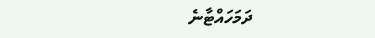ދަމަހައްޓާނެ